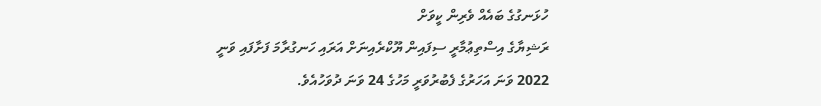ހުޅަނގުގެ ބައެއް ވެރިން ކީވަށް
ރަޝިޔާގެ އިސްތިޢުމާރީ ސިފައިން ޔޫކްރެއިނަށް އަރައި ހަނގުރާމަ ފަށާފައި ވަނީ 2022 ވަނަ އަހަރުގެ ފެބުރުވަރީ މަހުގެ 24 ވަނަ ދުވަހުއެވެ.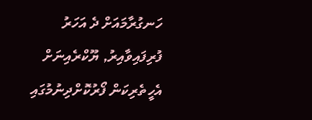ހަނގުރާމައަށް ދެ އަހަރު ފުރިފައިވާއިރު, ޔޫކްރެއިނަށް އެހީތެރިކަން ފޯރުކޮށްދިނުމުގައި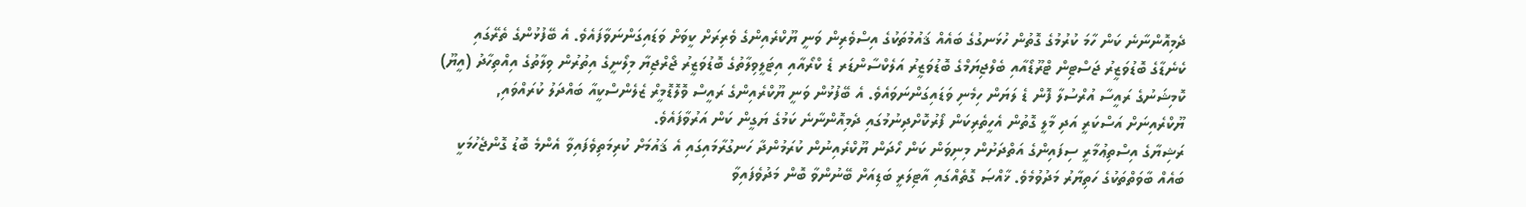ދެމިއޮންނާނެ ކަން ހާމަ ކުރުމުގެ ގޮތުން ހުޅަނގުގެ ބައެއް ޤައުމުތަކުގެ އިސްވެރިން ވަނީ ޔޫކްރެއިންގެ ވެރިރަށް ކީވަށް ވަޑައިގަންނަވާފައެވެ. އެ ބޭފުޅުންގެ ތެރޭގައި ކެނެޑާގެ ބޮޑުވަޒީރު ޖަސްޓިން ޓްރޫޑޯއާއި ބެލްޖިޔަމްގެ ބޮޑުވަޒީރު އަލެކްސާންޑަރ ޑެ ކްރޯއާއި އިޓަލީވިލާތުގެ ބޮޑުވަޒީރު ޖޯރްޖިޔާ މިލޯނީގެ އިތުރުން ވިލާތުގެ އިއްތިހާދު (އީޔޫ) ކޮމިޝަނުގެ ރައީސާ އުރްސުލާ ފޮން ޑެ ލަޔަން ހިމެނި ވަޑައިގަންނަވައެވެ. އެ ބޭފުޅުން ވަނީ ޔޫކްރެއިންގެ ރައީސް ވޮލޮޑޮމީރް ޒެލެންސްކީއާ ބައްދަލު ކުރައްވައި, ޔޫކްރެއިނަށް އަސްކަރީ އަދި މާލީ ގޮތުން އެހީތެރިކަން ފޯރުކޮށްދިނުމުގައި ދެމިއޮންނާނެ ކަމުގެ ޔަގީން ކަން އަރުވާފައެވެ.
ރަޝިޔާގެ އިސްތިޢުމާރީ ސިފައިންގެ އަތްދަށުން މިނިވަން ކަން ހޯދަން ޔޫކްރެއިނުން ކުރަމުންދާ ހަނގުރާމައިގައި އެ ޤައުމަށް ކުރިމަތިވެފައިވާ އެންމެ ބޮޑު ގޮންޖެހުމަކީ ބައެއް ބާވަތްތަކުގެ ހަތިޔާރު މަދުވުމެވެ. ޚާއްޞަ ގޮތެއްގައި އާޓިލަރީ ބަޑިއަށް ބޭނުންވާ ބޮން މަދުވެފައިވާ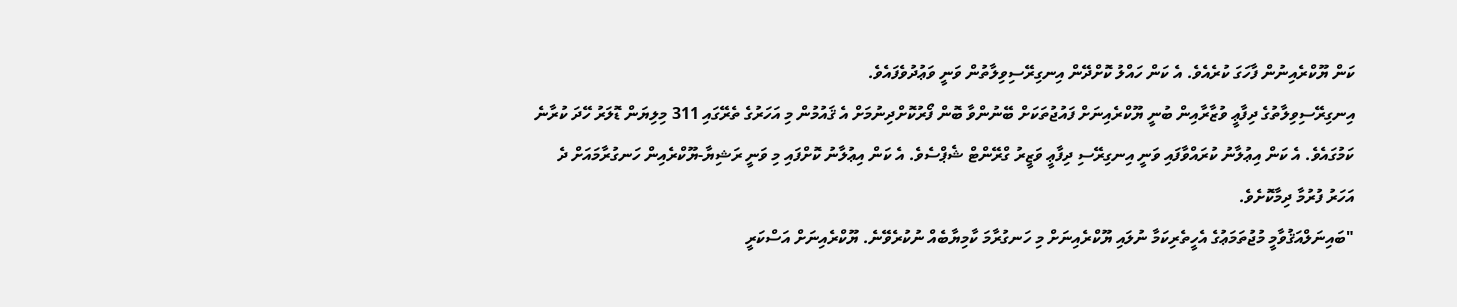ކަން ޔޫކްރެއިނުން ފާހަގަ ކުރެއެވެ. އެ ކަން ހައްލު ކޮށްދޭން އިނގިރޭސިވިލާތުން ވަނީ ވަޢުދުވެފައެވެ.
އިނގިރޭސިވިލާތުގެ ދިފާޢީ ވުޒާރާއިން ބުނީ ޔޫކްރެއިނަށް ފައުޖުތަކަށް ބޭނުންވާ ބޮން ފޯރުކޮށްދިނުމަށް އެ ޤައުމުން މި އަހަރުގެ ތެރޭގައި 311 މިލިޔަން ޑޮލަރު ހޭދަ ކުރާނެ ކަމުގައެވެ. އެ ކަން އިޢުލާނު ކުރައްވާފައި ވަނީ އިނގިރޭސި ދިފާޢީ ވަޒީރު ގްރޭންޓް ޝެޕްސެވެ. އެ ކަން އިޢުލާނު ކޮށްފައި މި ވަނީ ރަޝިޔާ-ޔޫކްރެއިން ހަނގުރާމައަށް ދެ އަހަރު ފުރުމާ ދިމާކޮށެވެ.
"ބައިނަލްއަޤުވާމީ މުޖުތަމަޢުގެ އެހީތެރިކަމާ ނުލައި ޔޫކްރެއިނަށް މި ހަނގުރާމަ ކާމިޔާބެއް ނުކުރެވޭނެ. ޔޫކްރެއިނަށް އަސްކަރީ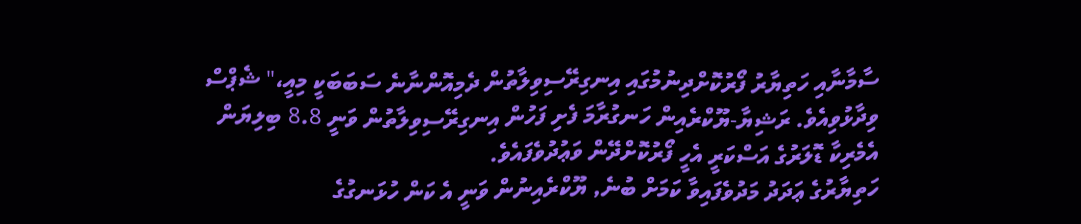ސާމާނާއި ހަތިޔާރު ފޯރުކޮށްދިނުމުގައި އިނގިރޭސިވިލާތުން ދެމިއޮންނާނެ ސަބަބަކީ މިއީ،" ޝެޕްސް ވިދާޅުވިއެވެ. ރަޝިޔާ-ޔޫކްރެއިން ހަނގުރާމަ ފެށި ފަހުން އިނގިރޭސިވިލާތުން ވަނީ 8.8 ބިލިޔަން އެމެރިކާ ޑޮލަރުގެ އަސްކަރީ އެހީ ފޯރުކޮށްދޭން ވަޢުދުވެފައެވެ.
ހަތިޔާރުގެ ޢަދަދު މަދުވެފައިވާ ކަމަށް ބުނެ, ޔޫކްރެއިނުން ވަނީ އެ ކަން ހުޅަނގުގެ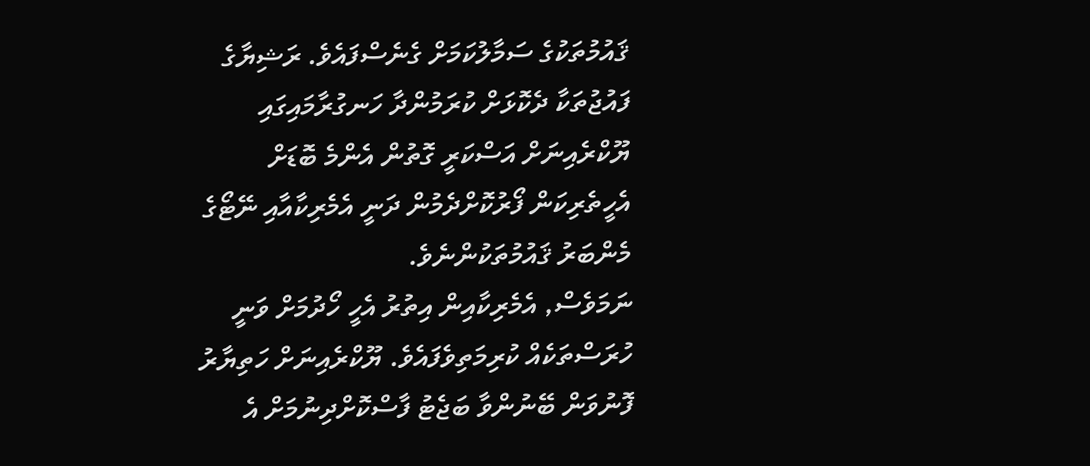ޤައުމުތަކުގެ ސަމާލުކަމަށް ގެނެސްފައެވެ. ރަޝިޔާގެ ފައުޖުތަކާ ދެކޮޅަށް ކުރަމުންދާ ހަނގުރާމައިގައި ޔޫކްރެއިނަށް އަސްކަރީ ގޮތުން އެންމެ ބޮޑަށް އެހީތެރިކަން ފޯރުކޮށްދެމުން ދަނީ އެމެރިކާއާއި ނޭޓޯގެ މެންބަރު ޤައުމުތަކުންނެވެ.
ނަމަވެސް, އެމެރިކާއިން އިތުރު އެހީ ހޯދުމަށް ވަނީ ހުރަސްތަކެއް ކުރިމަތިވެފައެވެ. ޔޫކްރެއިނަށް ހަތިޔާރު ފޮނުވަން ބޭނުންވާ ބަޖެޓު ފާސްކޮށްދިނުމަށް އެ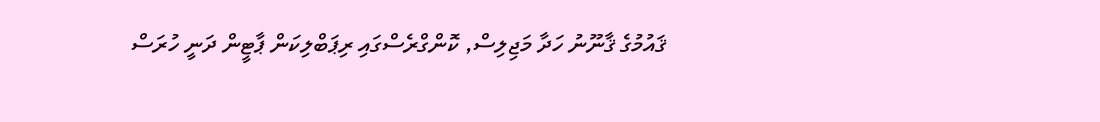ޤައުމުގެ ޤާނޫނު ހަދާ މަޖިލިސް, ކޮންގްރެސްގައި ރިޕަބްލިކަން ޕާޓީން ދަނީ ހުރަސް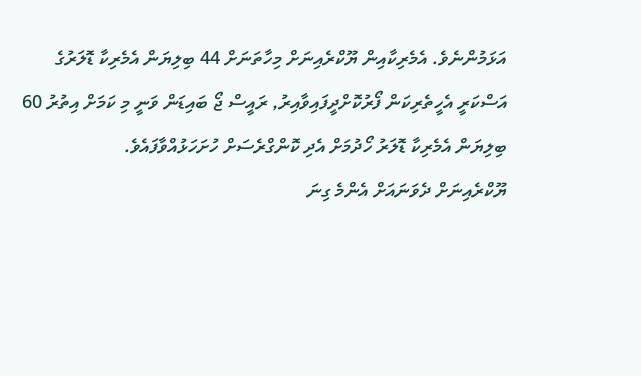އަޅަމުންނެވެ. އެމެރިކާއިން ޔޫކްރެއިނަށް މިހާތަނަށް 44 ބިލިޔަން އެމެރިކާ ޑޮލަރުގެ އަސްކަރީ އެހީތެރިކަން ފޯރުކޮށްދީފައިވާއިރު, ރައީސް ޖޯ ބައިޑަން ވަނީ މި ކަމަށް އިތުރު 60 ބިލިޔަން އެމެރިކާ ޑޮލަރު ހޯދުމަށް އެދި ކޮންގްރެސަށް ހުށަހަޅުއްވާފައެވެ.
ޔޫކްރެއިނަށް ދެވަނައަށް އެންމެ ގިނަ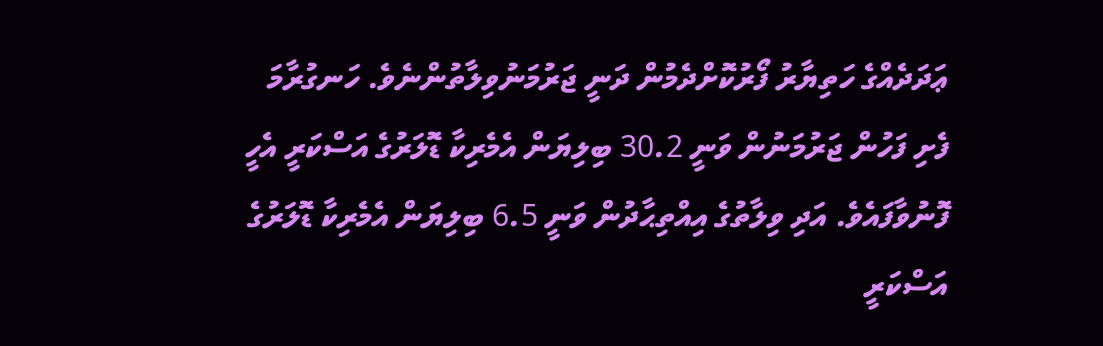ޢަދަދެއްގެ ހަތިޔާރު ފޯރުކޮށްދެމުން ދަނީ ޖަރުމަނުވިލާތުންނެވެ. ހަނގުރާމަ ފެށި ފަހުން ޖަރުމަނުން ވަނީ 30.2 ބިލިޔަން އެމެރިކާ ޑޮލަރުގެ އަސްކަރީ އެހީ ފޮނުވާފައެވެ. އަދި ވިލާތުގެ އިއްތިޙާދުން ވަނީ 6.5 ބިލިޔަން އެމެރިކާ ޑޮލަރުގެ އަސްކަރީ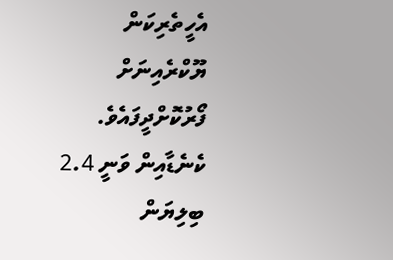އެހީތެރިކަން ޔޫކްރެއިނަށް ފޯރުކޮށްދީފައެވެ. ކެނެޑާއިން ވަނީ 2.4 ބިލިޔަން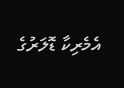އެމެރިކާ ޑޮލަރުގެ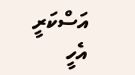އަސްކަރީ އެހީ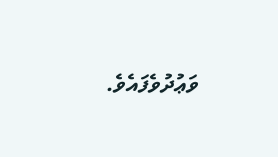ވަޢުދުވެފައެވެ.